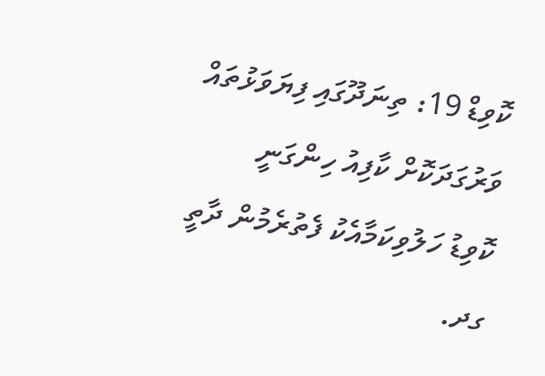ކޮވިޑް 19: ތިނަދޫގައި ފިޔަވަޅުތައް ވަރުގަދަކޮށް ކާފިއު ހިންގަނީ
ކޮވިޑު ހަލުވިކަމާއެކު ފެތުރެމުން ދާތީ ގދ.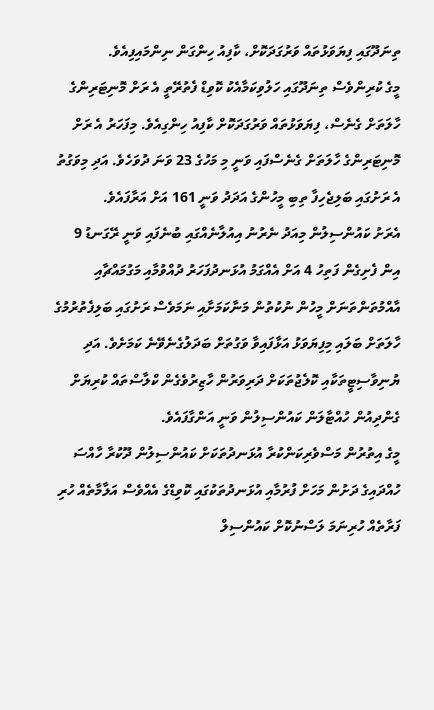ތިނަދޫގައި ފިޔަވަޅުތައް ވަރުގަދަކޮށް، ކާފިއު ހިންގަން ނިންމައިފިއެވެ.
މީގެ ކުރިންވެސް ތިނަދޫގައި ހަލުވިކަމާއެކު ކޮވިޑް ފެތުރޭތީ އެ ރަށް މޮނިޓަރިންގެ ހާލަތަށް ގެނެސް، ފިޔަވަޅުތައް ވަރުގަދަކޮށް ކާފިއު ހިންގިއެވެ. މިފަހަރު އެ ރަށް މޮނިޓަރިންގެ ހާލަތަށް ގެނެސްފައި ވަނީ މި މަހުގެ 23 ވަނަ ދުވަހެވެ. އަދި މިވަގުތު އެ ރަށުގައި ބަލިޖެހިފާ ތިބި މީހުންގެ އަދަދު ވަނީ 161 އަށް އަރާފައެވެ.
އެރަށު ކައުންސިލުން މިއަދު ނެރުނު އިއުލާނެއްގައި ބުނެފައި ވަނީ ރޭގަނޑު 9 އިން ފެށިގެން ފަތިހު 4 އަށް އެއްގަމު އުޅަނދުފަހަރު ދުއްވުމާއި މަގުމައްޗާއި އާއްމުތަންތަނަށް މީހުން ނުކުތުން މަނާކަމަށާއި ނަމަވެސް ރަށުގައި ބަލިފެތުރުމުގެ ހާލަތަށް ބަލައި މިފިޔަވަޅު އަޅާފައިވާ ވަގުތަށް ބަދަލުގެނެވޭނެ ކަމަށެވެ. އަދި ޔުނިވާސިޓީތަކާއި ކޮލެޖުތަކަށް ދަރިވަރުން ހާޒިރުވެގެން ކްލާސްތައް ކުރިޔަށް ގެންދިއުން ހުއްޓާލަން ކައުންސިލުން ވަނީ އަންގާފައެވެ.
މީގެ އިތުރުން މަސްވެރިކަންކުރާ އުޅަނދުތަކަށް ކައުންސިލުން ދޫކުރާ ހާއްސަ ހުއްދައިގެ ދަށުން މަހަށް ފުރުމާއި އުޅަނދުތަކުގައި ކޮވިޑްގެ އެއްވެސް އަލާމާތެއް ހުރި ފަރާތެއް ހުރިނަމަ ލަސްނުކޮށް ކައުންސިލް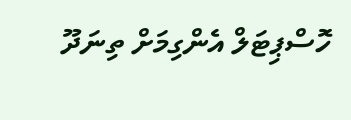ހޮސްޕިޓަލް އެންގިމަށް ތިނަދޫ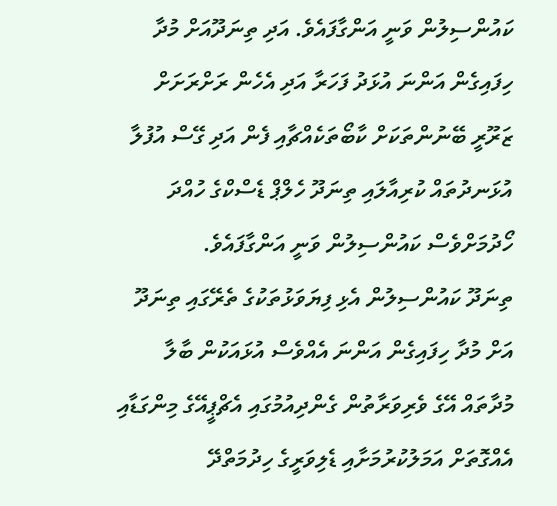ކައުންސިލުން ވަނީ އަންގާފައެވެ. އަދި ތިނަދޫއަށް މުދާ ހިފައިގެން އަންނަ އުޅަދު ފަހަރާ އަދި އެހެން ރަށްރަށަށް ޒަރޫރީ ބޭނުންތަކަށް ކާބޯތަކެއްޗާއި ފެން އަދި ގޭސް އުފުލާ އުޅަނދުތައް ކުރިއާލައި ތިނަދޫ ހެލްޕް ޑެސްކްގެ ހުއްދަ ހޯދުމަށްވެސް ކައުންސިލުން ވަނީ އަންގާފައެވެ.
ތިނަދޫ ކައުންސިލުން އެޅި ފިޔަވަޅުތަކުގެ ތެރޭގައި ތިނަދޫ އަށް މުދާ ހިފައިގެން އަންނަ އެއްވެސް އުޅައަކުން ބާލާ މުދާތައް އޭގެ ވެރިވަރާތުން ގެންދިއުމުގައި އެޗްޕީއޭގެ މިންގަޑާއި އެއްގޮތަށް އަމަލުކުރުމަށާއި ޑެލިވަރީގެ ހިދުމަތްދޭ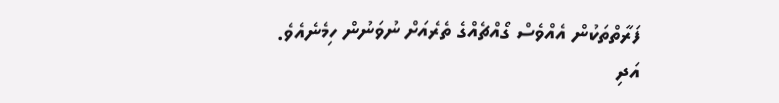ފަރާތްތަކުން އެއްވެސް ގޯއްޗެއްގެ ތެރެއަށް ނުވަނުން ހިމެނެއެވެ. އަދި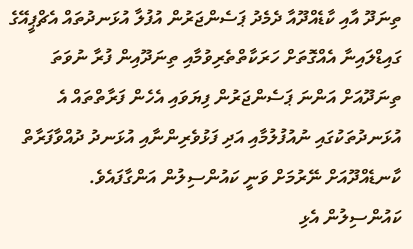ތިނަދޫ އާއި ކާޑެއްދޫއާ ދެމެދު ޕަސެންޖަރުން އުފުލާ އުޅަނދުތައް އެޗްޕީއޭގެ ގައިޑްލައިނާ އެއްގޮތަށް ހަރަކާތްތެރިވުމާއި ތިނަދޫއިން ފުރާ ނުވަތަ ތިނަދޫއަށް އަންނަ ޕަސެންޖަރުން ފިޔަވައި އެހެން ފަރާތްތައް އެ އުޅަނދުތަކުގައި ނުއުފުލުމާއި އަދި ފަޅުވެރިންނާއި އުޅަނދު ދުއްވާފަރާތް ކާނޑެއްދޫއަށް ނޭރުމަށް ވަނީ ކައުންސިލުން އަންގާފައެވެ.
ކައުންސިލުން އެޅި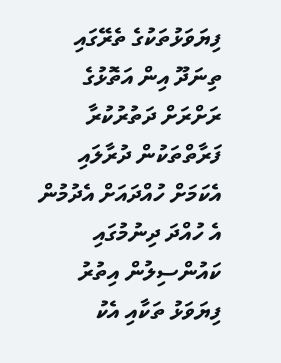ފިޔަވަޅުތަކުގެ ތެރޭގައި ތިނަދޫ އިން އަތޮޅުގެ ރަށްރަށް ދަތުރުކުރާ ފަރާތްތަކުން ދުރާލައި އެކަމަށް ހުއްދައަށް އެދުމުން އެ ހުއްދަ ދިނުމުގައި ކައުންސިލުން އިތުރު ފިޔަވަޅު ތަކާއި އެކު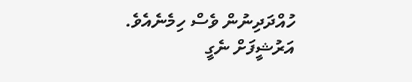ހުއްދަދިނުން ވެސް ހިމެނެއެވެ.
އަރުޝީފަށް ނެގީ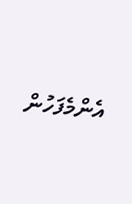އެންމެފަހުން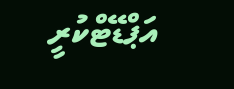އަޕްޑޭޓްކުރީ